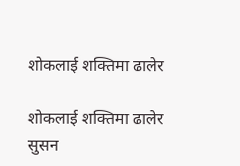शोकलाई शक्तिमा ढालेर

शोकलाई शक्तिमा ढालेर
सुसन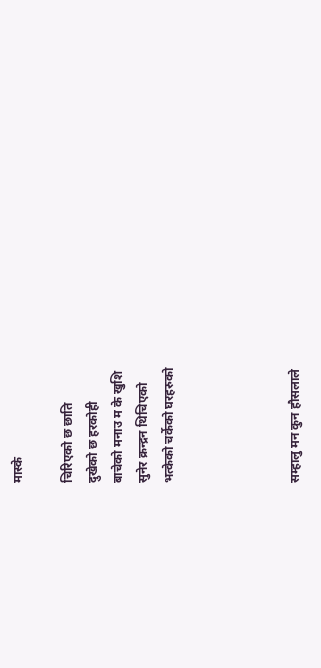मास्के

चिरिएको छ छाति
दुखेको छ हरकोही
बाचेको मनाउ म के खुशि
सुनेर क्रन्द्रन थिचिएको
भत्केको चर्केको घरहरुको




सम्हालु मन कुन हौसलाले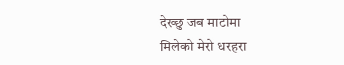देख्छु जब माटोमा
मिलेको मेरो धरहरा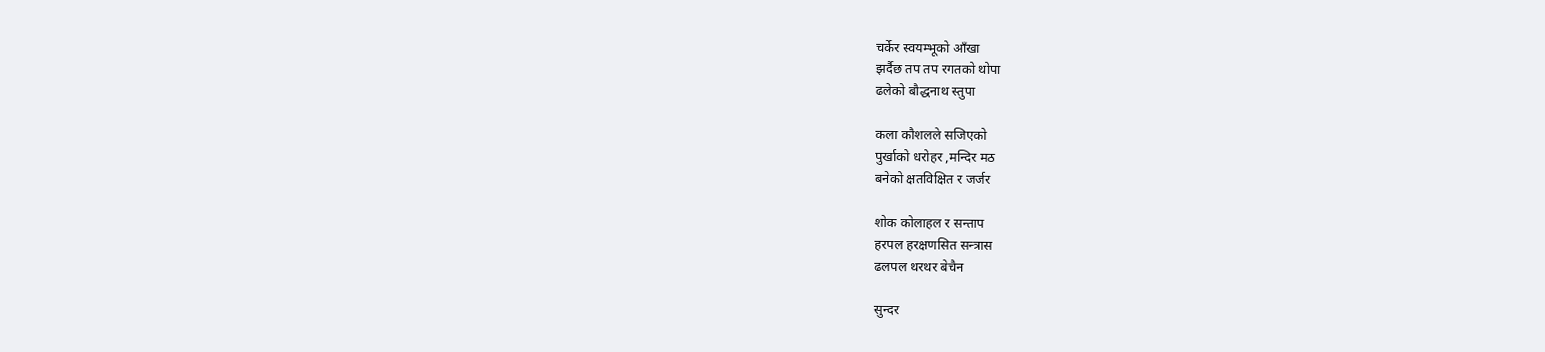चर्केर स्वयम्भूको आँखा
झर्दैछ तप तप रगतको थोपा
ढलेको बौद्धनाथ स्तुपा

कला कौशलले सजिएको
पुर्खाको धरोहर ,मन्दिर मठ
बनेको क्षतविक्षित र जर्जर

शोक कोलाहल र सन्ताप
हरपल हरक्षणसित सन्त्रास
ढलपल थरथर बेचैन

सुन्दर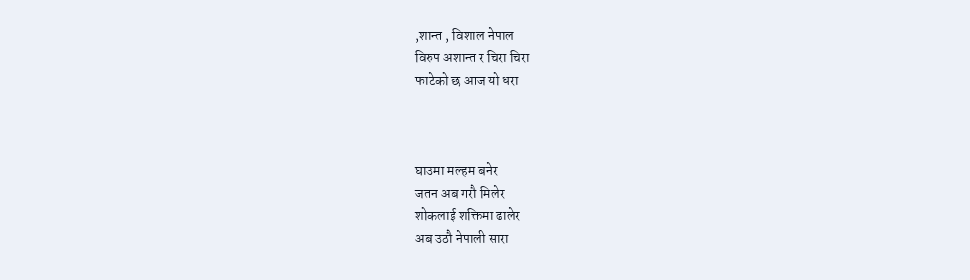,शान्त , विशाल नेपाल
विरुप अशान्त र चिरा चिरा
फाटेको छ आज यो धरा



घाउमा मल्हम बनेर
जतन अब गरौ मिलेर
शोकलाई शक्तिमा ढालेर
अब उठौ नेपाली सारा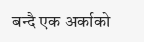बन्दै एक अर्काको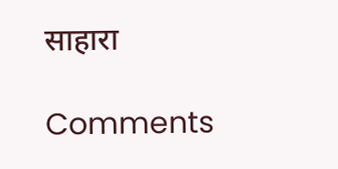साहारा

Comments